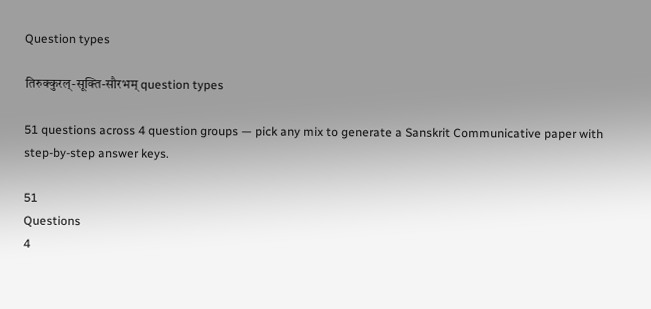Question types

तिरुक्कुरल्-सूक्ति-सौरभम् question types

51 questions across 4 question groups — pick any mix to generate a Sanskrit Communicative paper with step-by-step answer keys.

51
Questions
4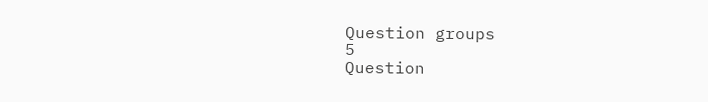Question groups
5
Question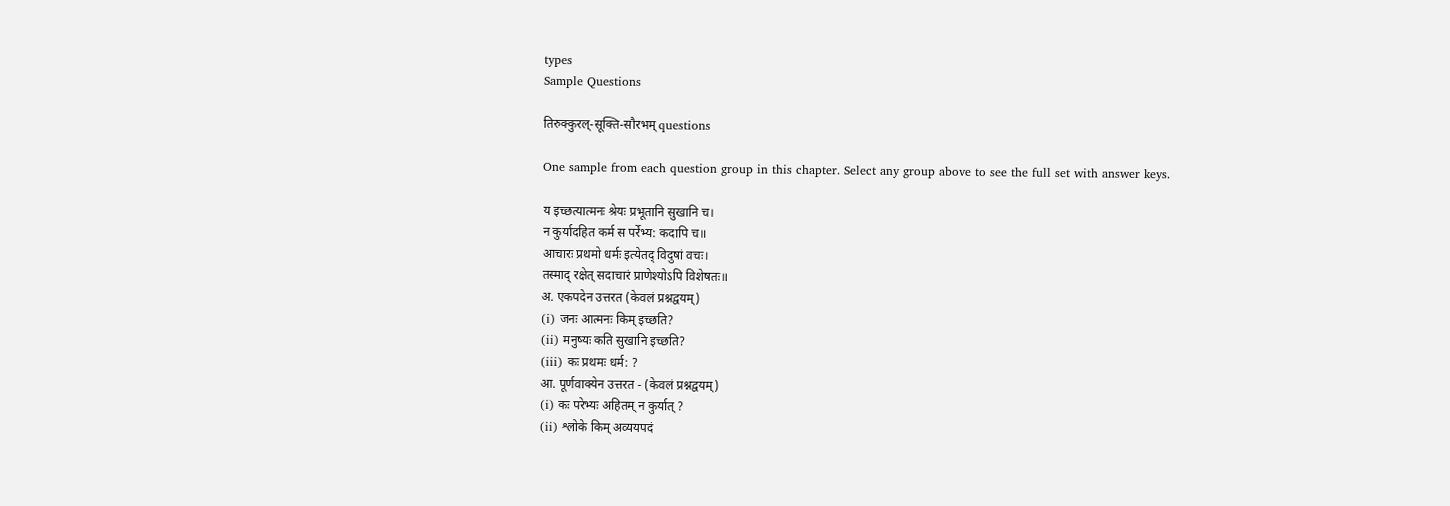types
Sample Questions

तिरुक्कुरल्-सूक्ति-सौरभम् questions

One sample from each question group in this chapter. Select any group above to see the full set with answer keys.

य इच्छत्यात्मनः श्रेयः प्रभूतानि सुखानि च।
न कुर्यादहित कर्म स पर्रेभ्य: कदापि च॥
आचारः प्रथमो धर्मः इत्येतद् विदुषां वचः।
तस्माद् रक्षेत् सदाचारं प्राणेश्योऽपि विशेषतः॥
अ. एकपदेन उत्तरत (केवलं प्रश्नद्वयम्)
(i) जनः आत्मनः किम् इच्छति?
(ii) मनुष्यः कति सुखानि इच्छति?
(iii) कः प्रथमः धर्म: ?
आ. पूर्णवाक्येन उत्तरत - (केवलं प्रश्नद्वयम्)
(i) कः परेभ्यः अहितम् न कुर्यात् ?
(ii) श्लोके किम् अव्ययपदं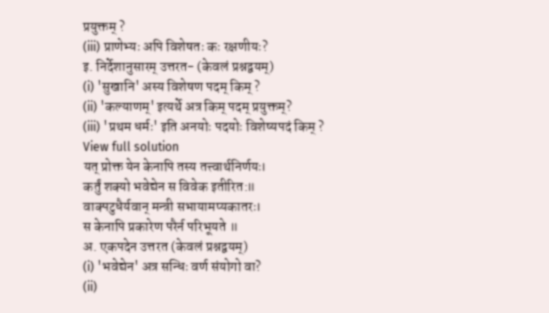प्रयुक्तम् ?
(iii) प्राणेभ्यः अपि विशेषतः कः रक्षणीयः?
इ. निर्देशानुसारम् उत्तरत- (केवलं प्रश्नद्वयम्)
(i) 'सुखानि' अस्य विशेषण पदम् किम् ?
(ii) 'कल्याणम्' इत्यर्थे अत्र किम् पदम् प्रयुक्तम्?
(iii) 'प्रथम धर्मः' इति अनयोः पदयोः विशेष्यपदं किम् ?
View full solution
यत् प्रोक्त येन केनापि तस्य तत्त्वार्थनिर्णयः।
कर्तुं शक्यो भवेद्येन स विवेक इतीरित:॥
वाक्पटुधैर्यवान् मन्त्री सभायामप्यकातरः।
स केनापि प्रकारेण परैर्न परिभूयते ॥
अ. एकपदेन उत्तरत (केवलं प्रश्नद्वयम्)
(i) 'भवेद्येन' अत्र सन्धिः वर्ण संयोगो वा?
(ii)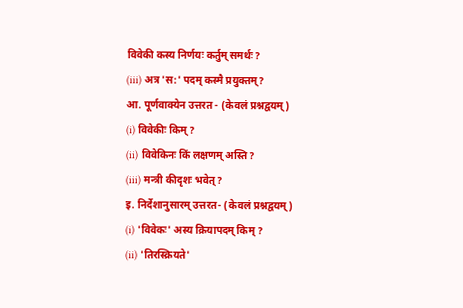विवेकी कस्य निर्णयः कर्तुम् समर्थः?
(iii) अत्र 'स:' पदम् कस्मै प्रयुक्तम्?
आ. पूर्णवाक्येन उत्तरत - (केवलं प्रश्नद्वयम्)
(i) विवेकीः किम् ?
(ii) विवेकिनः किं लक्षणम् अस्ति?
(iii) मन्त्री कीदृशः भवेत्?
इ. निर्देशानुसारम् उत्तरत- (केवलं प्रश्नद्वयम्)
(i) 'विवेकः' अस्य क्रियापदम् किम् ?
(ii) 'तिरस्क्रियते'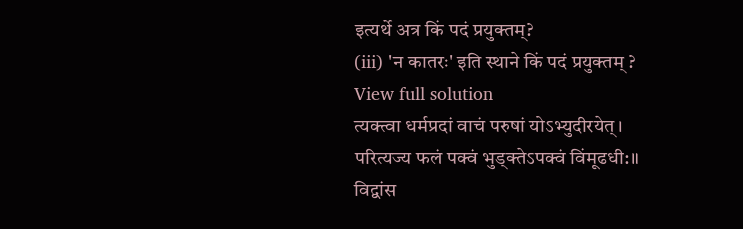इत्यर्थे अत्र किं पदं प्रयुक्तम्?
(iii) 'न कातरः' इति स्थाने किं पदं प्रयुक्तम् ?
View full solution
त्यक्त्वा धर्मप्रदां वाचं परुषां योऽभ्युदीरयेत्।
परित्यज्य फलं पक्वं भुड्क्तेऽपक्वं विंमूढधी:॥
विद्वांस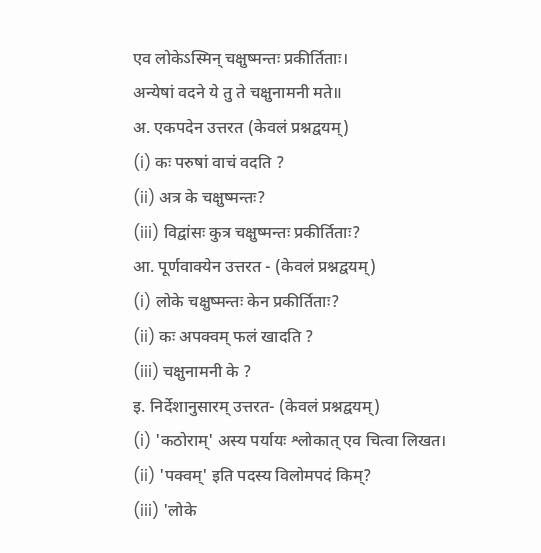एव लोकेऽस्मिन् चक्षुष्मन्तः प्रकीर्तिताः।
अन्येषां वदने ये तु ते चक्षुनामनी मते॥
अ. एकपदेन उत्तरत (केवलं प्रश्नद्वयम्)
(i) कः परुषां वाचं वदति ?
(ii) अत्र के चक्षुष्मन्तः?
(iii) विद्वांसः कुत्र चक्षुष्मन्तः प्रकीर्तिताः?
आ. पूर्णवाक्येन उत्तरत - (केवलं प्रश्नद्वयम्)
(i) लोके चक्षुष्मन्तः केन प्रकीर्तिताः?
(ii) कः अपक्वम् फलं खादति ?
(iii) चक्षुनामनी के ?
इ. निर्देशानुसारम् उत्तरत- (केवलं प्रश्नद्वयम्)
(i) 'कठोराम्' अस्य पर्यायः श्लोकात् एव चित्वा लिखत।
(ii) 'पक्वम्' इति पदस्य विलोमपदं किम्?
(iii) 'लोके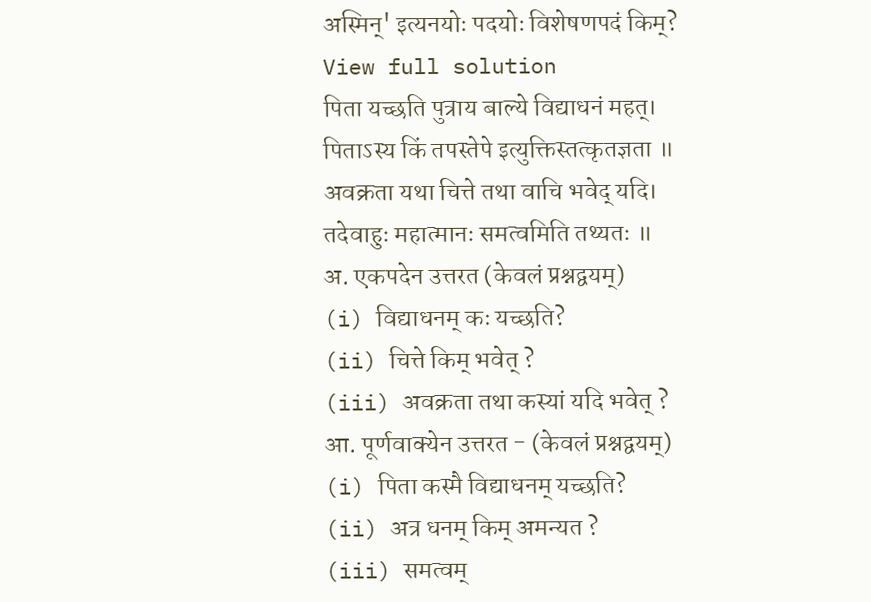अस्मिन्' इत्यनयोः पदयोः विशेषणपदं किम्?
View full solution
पिता यच्छति पुत्राय बाल्ये विद्याधनं महत्।
पिताऽस्य किं तपस्तेपे इत्युक्तिस्तत्कृतज्ञता ॥
अवक्रता यथा चित्ते तथा वाचि भवेद् यदि।
तदेवाहुः महात्मानः समत्वमिति तथ्यतः ॥
अ. एकपदेन उत्तरत (केवलं प्रश्नद्वयम्)
(i) विद्याधनम् कः यच्छति?
(ii) चित्ते किम् भवेत् ?
(iii) अवक्रता तथा कस्यां यदि भवेत् ?
आ. पूर्णवाक्येन उत्तरत - (केवलं प्रश्नद्वयम्)
(i) पिता कस्मै विद्याधनम् यच्छति?
(ii) अत्र धनम् किम् अमन्यत ?
(iii) समत्वम्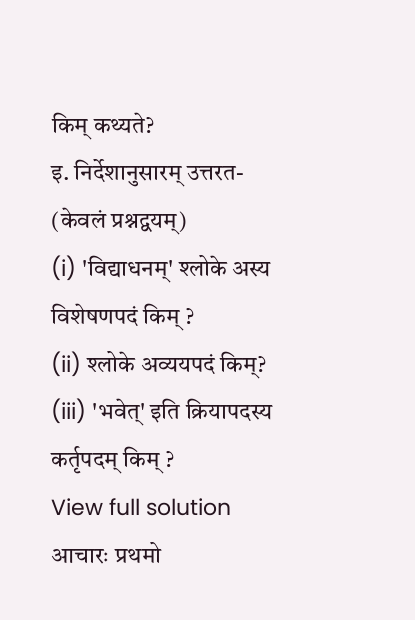किम् कथ्यते?
इ. निर्देशानुसारम् उत्तरत- (केवलं प्रश्नद्वयम्)
(i) 'विद्याधनम्' श्लोके अस्य विशेषणपदं किम् ?
(ii) श्लोके अव्ययपदं किम्?
(iii) 'भवेत्' इति क्रियापदस्य कर्तृपदम् किम् ?
View full solution
आचारः प्रथमो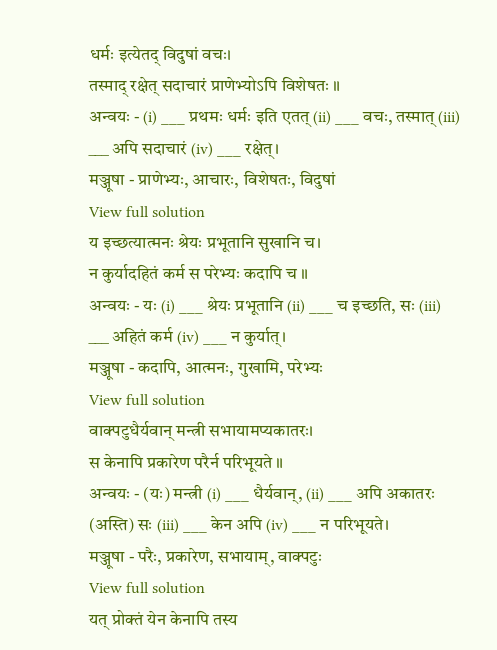धर्मः इत्येतद् विदुषां वचः।
तस्माद् रक्षेत् सदाचारं प्राणेभ्योऽपि विशेषतः ॥
अन्वयः - (i) ___ प्रथमः धर्मः इति एतत् (ii) ___ वचः, तस्मात् (iii) ___ अपि सदाचारं (iv) ___ रक्षेत्।
मञ्जूषा - प्राणेभ्यः, आचारः, विशेषतः, विदुषां
View full solution
य इच्छत्यात्मनः श्रेयः प्रभूतानि सुखानि च।
न कुर्यादहितं कर्म स परेभ्यः कदापि च ॥
अन्वयः - यः (i) ___ श्रेयः प्रभूतानि (ii) ___ च इच्छति, सः (iii) ___ अहितं कर्म (iv) ___ न कुर्यात्।
मञ्जूषा - कदापि, आत्मनः, गुखामि, परेभ्यः
View full solution
वाक्पटुधैर्यवान् मन्त्री सभायामप्यकातरः।
स केनापि प्रकारेण परैर्न परिभूयते ॥
अन्वयः - (यः) मन्त्री (i) ___ धैर्यवान्, (ii) ___ अपि अकातरः (अस्ति) सः (iii) ___ केन अपि (iv) ___ न परिभूयते।
मञ्जूषा - परैः, प्रकारेण, सभायाम्, वाक्पटुः
View full solution
यत् प्रोक्तं येन केनापि तस्य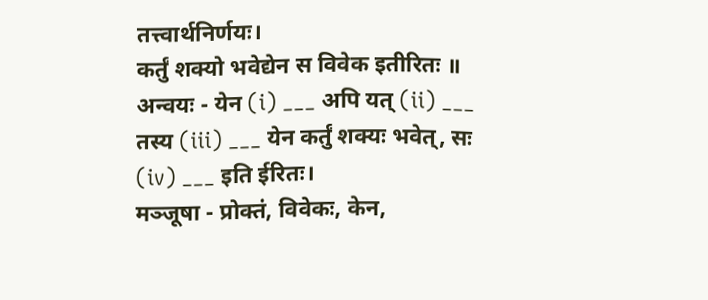तत्त्वार्थनिर्णयः।
कर्तुं शक्यो भवेद्येन स विवेक इतीरितः ॥
अन्वयः - येन (i) ___ अपि यत् (ii) ___ तस्य (iii) ___ येन कर्तुं शक्यः भवेत्, सः (iv) ___ इति ईरितः।
मञ्जूषा - प्रोक्तं, विवेकः, केन,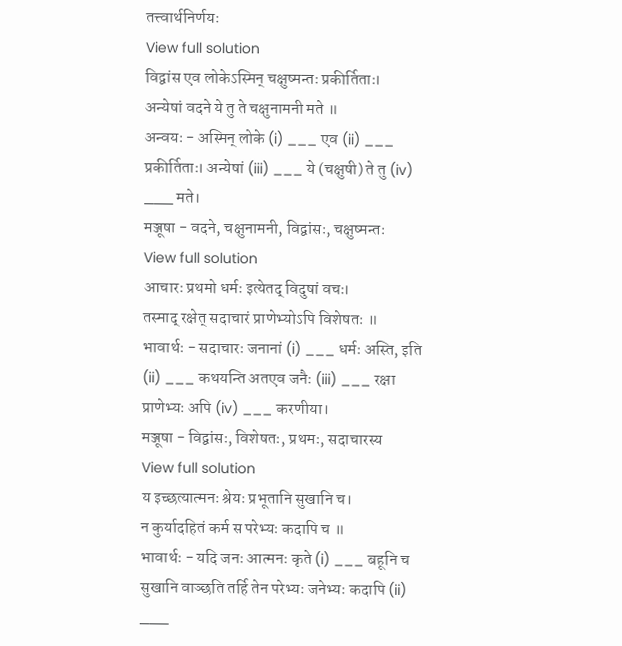तत्त्वार्थनिर्णयः
View full solution
विद्वांस एव लोकेऽस्मिन् चक्षुष्मन्तः प्रकीर्तिताः।
अन्येषां वदने ये तु ते चक्षुनामनी मते ॥
अन्वयः - अस्मिन् लोके (i) ___ एव (ii) ___ प्रकीर्तिताः। अन्येषां (iii) ___ ये (चक्षुषी) ते तु (iv) ___ मते।
मञ्जूषा - वदने, चक्षुनामनी, विद्वांसः, चक्षुष्मन्तः
View full solution
आचारः प्रथमो धर्मः इत्येतद् विदुषां वचः।
तस्माद् रक्षेत् सदाचारं प्राणेभ्योऽपि विशेषतः ॥
भावार्थः - सदाचारः जनानां (i) ___ धर्मः अस्ति, इति (ii) ___ कथयन्ति अतएव जनैः (iii) ___ रक्षा प्राणेभ्यः अपि (iv) ___ करणीया।
मञ्जूषा - विद्वांसः, विशेषतः, प्रथमः, सदाचारस्य
View full solution
य इच्छत्यात्मनः श्रेयः प्रभूतानि सुखानि च।
न कुर्यादहितं कर्म स परेभ्यः कदापि च ॥
भावार्थः - यदि जनः आत्मनः कृते (i) ___ बहूनि च सुखानि वाञ्छति तर्हि तेन परेभ्यः जनेभ्यः कदापि (ii) ___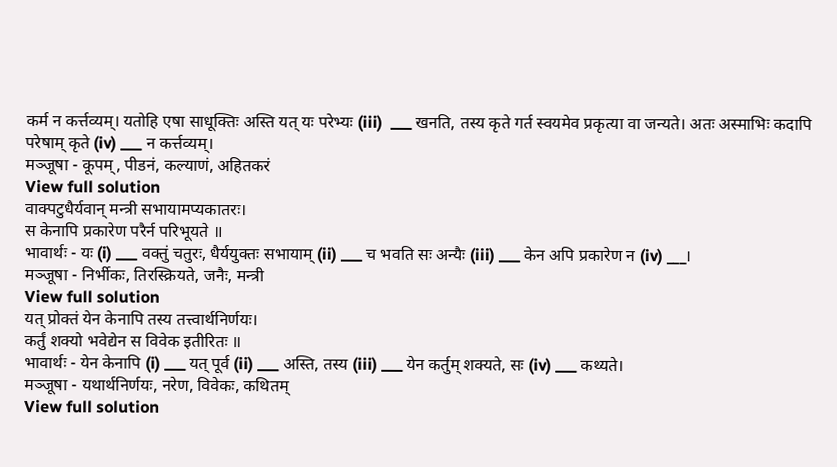कर्म न कर्त्तव्यम्। यतोहि एषा साधूक्तिः अस्ति यत् यः परेभ्यः (iii)  ___ खनति, तस्य कृते गर्त स्वयमेव प्रकृत्या वा जन्यते। अतः अस्माभिः कदापि परेषाम् कृते (iv) ___ न कर्त्तव्यम्।
मञ्जूषा - कूपम्, पीडनं, कल्याणं, अहितकरं
View full solution
वाक्पटुधैर्यवान् मन्त्री सभायामप्यकातरः।
स केनापि प्रकारेण परैर्न परिभूयते ॥
भावार्थः - यः (i) ___ वक्तुं चतुरः, धैर्ययुक्तः सभायाम् (ii) ___ च भवति सः अन्यैः (iii) ___ केन अपि प्रकारेण न (iv) ___।
मञ्जूषा - निर्भीकः, तिरस्क्रियते, जनैः, मन्त्री
View full solution
यत् प्रोक्तं येन केनापि तस्य तत्त्वार्थनिर्णयः।
कर्तुं शक्यो भवेद्येन स विवेक इतीरितः ॥
भावार्थः - येन केनापि (i) ___ यत् पूर्व (ii) ___ अस्ति, तस्य (iii) ___ येन कर्तुम् शक्यते, सः (iv) ___ कथ्यते।
मञ्जूषा - यथार्थनिर्णयः, नरेण, विवेकः, कथितम्
View full solution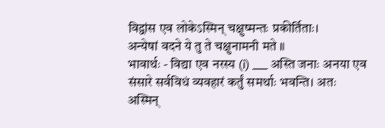विद्वांस एव लोकेऽस्मिन् चक्षुष्मन्तः प्रकीर्तिताः।
अन्येषां वदने ये तु ते चक्षुनामनी मते ॥
भावार्थः - विद्या एव नरस्य (i) ___ अस्ति जनाः अनया एव संसारे सर्वविधं व्यवहारं कर्तुं समर्थाः भवन्ति। अतः अस्मिन्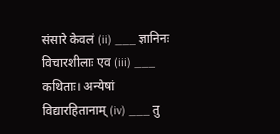संसारे केवलं (ii) ___ ज्ञानिनः विचारशीलाः एव (iii) ___ कथिताः। अन्येषां विद्यारहितानाम् (iv) ___ तु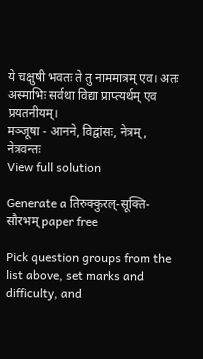ये चक्षुषी भवतः ते तु नाममात्रम् एव। अतः अस्माभिः सर्वथा विद्या प्राप्त्यर्थम् एव प्रयतनीयम्।
मञ्जूषा - आनने, विद्वांसः, नेत्रम्, नेत्रवन्तः
View full solution

Generate a तिरुक्कुरल्-सूक्ति-सौरभम् paper free

Pick question groups from the list above, set marks and difficulty, and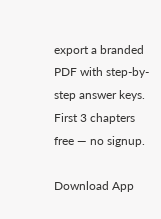export a branded PDF with step-by-step answer keys. First 3 chapters free — no signup.

Download App